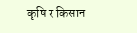कृषि र किसान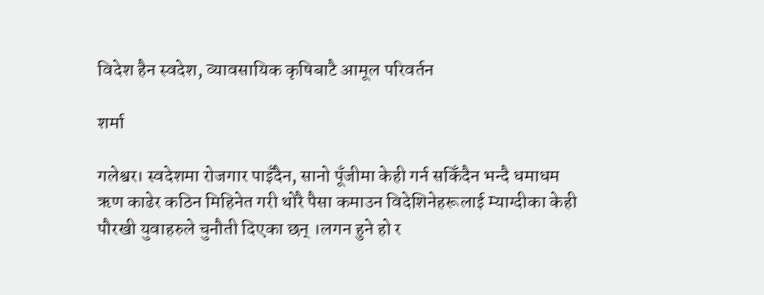विदेश हैन स्वदेश, व्यावसायिक कृषिबाटै आमूल परिवर्तन

शर्मा

गलेश्वर। स्वदेशमा रोजगार पाइँदैन, सानो पूँजीमा केही गर्न सकिँदैन भन्दै धमाधम ऋण काढेर कठिन मिहिनेत गरी थोरै पैसा कमाउन विदेशिनेहरूलाई म्याग्दीका केही पौरखी युवाहरुले चुनौती दिएका छन् ।लगन हुने हो र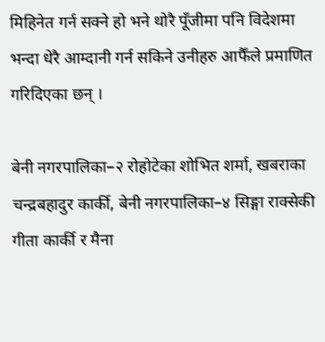मिहिनेत गर्न सक्ने हो भने थोरै पूँजीमा पनि विदेशमा भन्दा धेरै आम्दानी गर्न सकिने उनीहरु आफैँले प्रमाणित गरिदिएका छन् ।

बेनी नगरपालिका–२ रोहोटेका शोभित शर्मा, खबराका चन्द्रबहादुर कार्की, बेनी नगरपालिका–४ सिङ्गा राक्सेकी गीता कार्की र मैना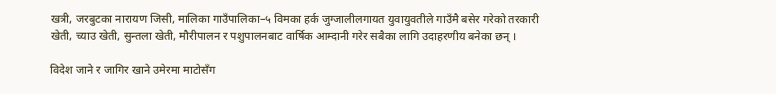खत्री, जरबुटका नारायण जिसी, मालिका गाउँपालिका–५ विमका हर्क जुग्जालीलगायत युवायुवतीले गाउँमै बसेर गरेको तरकारी खेती, च्याउ खेती, सुन्तला खेती, मौरीपालन र पशुपालनबाट वार्षिक आम्दानी गरेर सबैका लागि उदाहरणीय बनेका छन् ।

विदेश जाने र जागिर खाने उमेरमा माटोसँग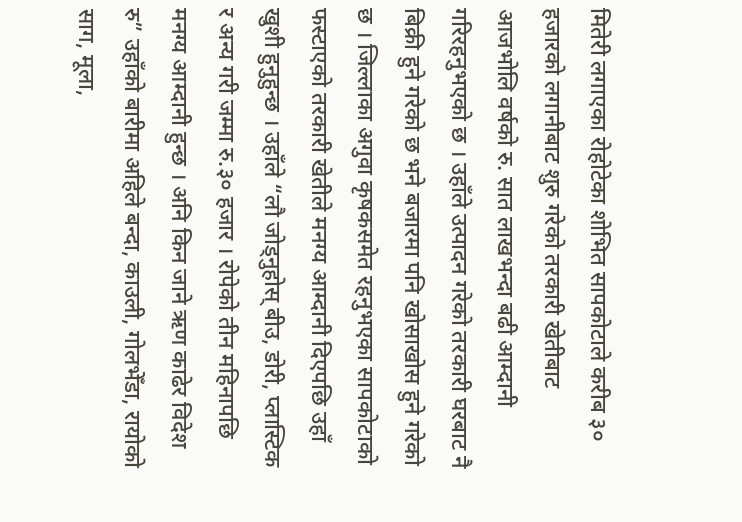मितेरी लगाएका रोहोटेका शोभित सापकोटाले करीब ३० हजारको लगानीबाट शुरु गरेको तरकारी खेतीबाट आजभोलि वर्षको रु. सात लाखभन्दा बढी आम्दानी गरिरहनुभएको छ । उहाँले उत्पादन गरेको तरकारी घरबाट नै बिक्री हुने गरेको छ भने बजारमा पनि खोसाखोस हुने गरेको छ । जिल्लाका अगुवा कृषकसमेत रहनुभएका सापकोटाको फस्टाएको तरकारी खेतीले मनग्य आम्दानी दिएपछि उहाँ खुशी हुनुहुन्छ । उहाँले “लौ जोड्नुहोस् बीउ, डोरी, प्लास्टिक र अन्य गरी जम्मा रु.३० हजार । रोपेको तीन महिनापछि मनग्य आम्दानी हुन्छ । अनि किन जाने ऋण काढेर विदेश रु” उहाँको बारीमा अहिले बन्दा, काउली, गोलभेँडा, रायोको साग, मूला,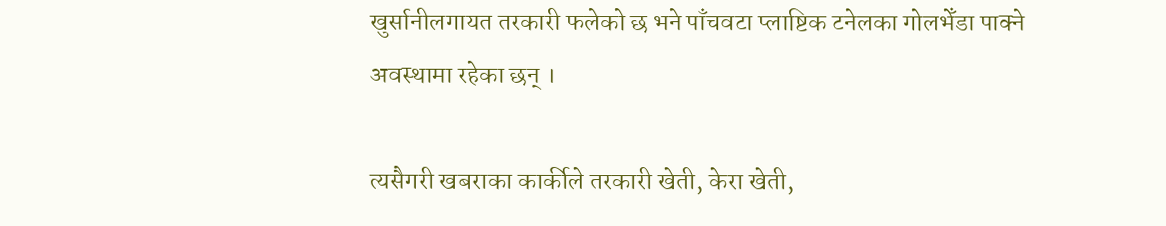खुर्सानीलगायत तरकारी फलेको छ भने पाँचवटा प्लाष्टिक टनेलका गोलभेँडा पाक्ने अवस्थामा रहेका छन् ।

त्यसैगरी खबराका कार्कीले तरकारी खेती, केरा खेती,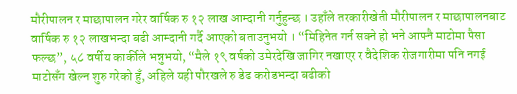मौरीपालन र माछापालन गरेर वार्षिक रु १२ लाख आम्दानी गर्नुहुन्छ । उहाँले तरकारीखेती मौरीपालन र माछापालनबाट वार्षिक रु १२ लाखभन्दा बढी आम्दानी गर्दै आएको बताउनुभयो । “मिहिनेत गर्न सक्ने हो भने आफ्नै माटोमा पैसा फल्छ”, ५८ वर्षीय कार्कीले भन्नुभयो, “मैले १९ वर्षको उमेरदेखि जागिर नखाएर र वैदेशिक रोजगारीमा पनि नगई माटोसँग खेल्न शुरु गरेको हुँ, अहिले यही पौरखले रु डेढ करोडभन्दा बढीको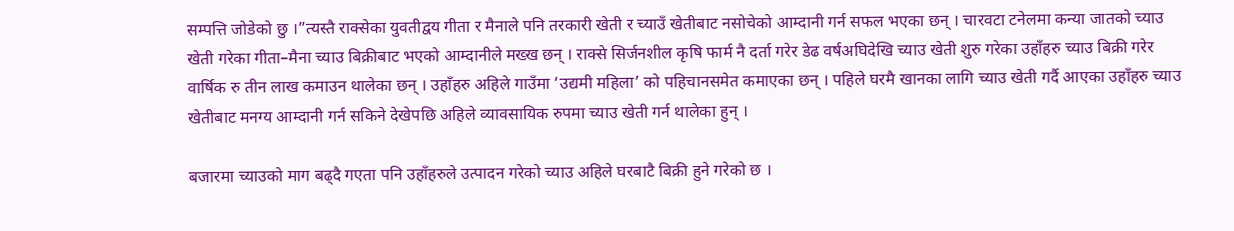सम्पत्ति जोडेको छु ।”त्यस्तै राक्सेका युवतीद्वय गीता र मैनाले पनि तरकारी खेती र च्याउँ खेतीबाट नसोचेको आम्दानी गर्न सफल भएका छन् । चारवटा टनेलमा कन्या जातको च्याउ खेती गरेका गीता–मैना च्याउ बिक्रीबाट भएको आम्दानीले मख्ख छन् । राक्से सिर्जनशील कृषि फार्म नै दर्ता गरेर डेढ वर्षअघिदेखि च्याउ खेती शुरु गरेका उहाँहरु च्याउ बिक्री गरेर वार्षिक रु तीन लाख कमाउन थालेका छन् । उहाँहरु अहिले गाउँमा ‘उद्यमी महिला’ को पहिचानसमेत कमाएका छन् । पहिले घरमै खानका लागि च्याउ खेती गर्दै आएका उहाँहरु च्याउ खेतीबाट मनग्य आम्दानी गर्न सकिने देखेपछि अहिले व्यावसायिक रुपमा च्याउ खेती गर्न थालेका हुन् ।

बजारमा च्याउको माग बढ्दै गएता पनि उहाँहरुले उत्पादन गरेको च्याउ अहिले घरबाटै बिक्री हुने गरेको छ ।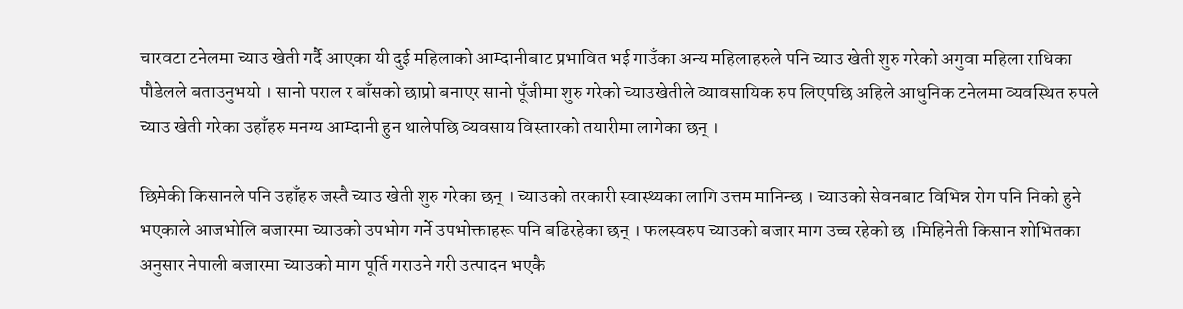चारवटा टनेलमा च्याउ खेती गर्दै आएका यी दुई महिलाको आम्दानीबाट प्रभावित भई गाउँका अन्य महिलाहरुले पनि च्याउ खेती शुरु गरेको अगुवा महिला राधिका पौडेलले बताउनुभयो । सानो पराल र बाँसको छाप्रो बनाएर सानो पूँजीमा शुरु गरेको च्याउखेतीले व्यावसायिक रुप लिएपछि अहिले आधुनिक टनेलमा व्यवस्थित रुपले च्याउ खेती गरेका उहाँहरु मनग्य आम्दानी हुन थालेपछि व्यवसाय विस्तारको तयारीमा लागेका छन् ।

छिमेकी किसानले पनि उहाँहरु जस्तै च्याउ खेती शुरु गरेका छन् । च्याउको तरकारी स्वास्थ्यका लागि उत्तम मानिन्छ । च्याउको सेवनबाट विभिन्न रोग पनि निको हुने भएकाले आजभोलि बजारमा च्याउको उपभोग गर्ने उपभोक्ताहरू पनि बढिरहेका छन् । फलस्वरुप च्याउको बजार माग उच्च रहेको छ ।मिहिनेती किसान शोभितका अनुसार नेपाली बजारमा च्याउको माग पूर्ति गराउने गरी उत्पादन भएकै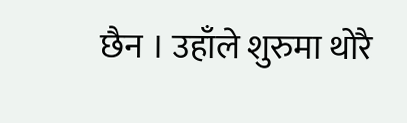छैन । उहाँले शुरुमा थोरै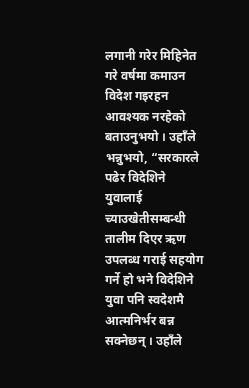लगानी गरेर मिहिनेत गरे वर्षमा कमाउन विदेश गइरहन आवश्यक नरहेको बताउनुभयो । उहाँले भन्नुभयो, “सरकारले पढेर विदेशिने युवालाई च्याउखेतीसम्बन्धी तालीम दिएर ऋण उपलब्ध गराई सहयोग गर्ने हो भने विदेशिने युवा पनि स्वदेशमै आत्मनिर्भर बन्न सक्नेछन् । उहाँले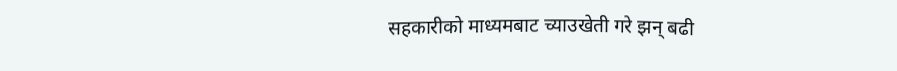सहकारीको माध्यमबाट च्याउखेती गरे झन् बढी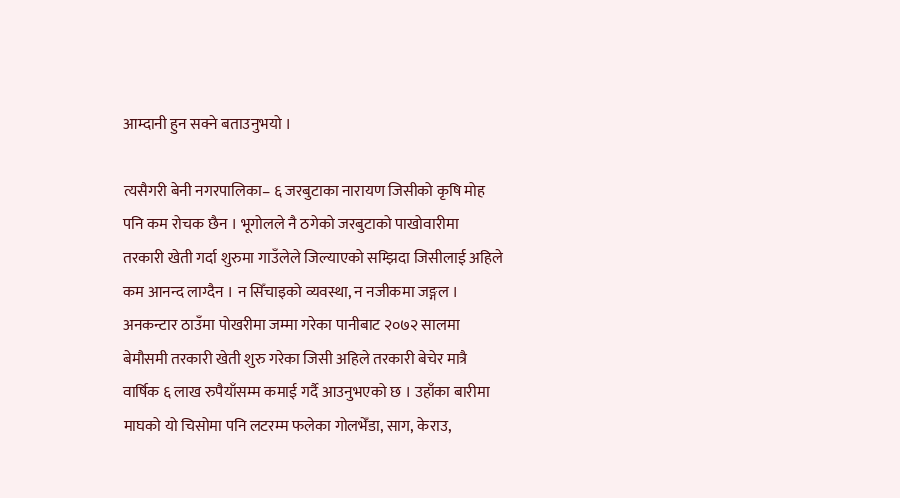आम्दानी हुन सक्ने बताउनुभयो ।

त्यसैगरी बेनी नगरपालिका– ६ जरबुटाका नारायण जिसीको कृषि मोह पनि कम रोचक छैन । भूगोलले नै ठगेको जरबुटाको पाखोवारीमा तरकारी खेती गर्दा शुरुमा गाउँलेले जिल्याएको सम्झिदा जिसीलाई अहिले कम आनन्द लाग्दैन । न सिँचाइको व्यवस्था, न नजीकमा जङ्गल । अनकन्टार ठाउँमा पोखरीमा जम्मा गरेका पानीबाट २०७२ सालमा बेमौसमी तरकारी खेती शुरु गरेका जिसी अहिले तरकारी बेचेर मात्रै वार्षिक ६ लाख रुपैयाँसम्म कमाई गर्दै आउनुभएको छ । उहाँका बारीमा माघको यो चिसोमा पनि लटरम्म फलेका गोलभेँडा, साग, केराउ,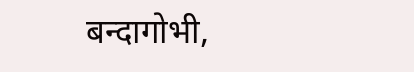बन्दागोभी,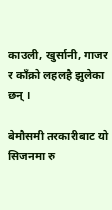काउली, खुर्सानी, गाजर र काँक्रो लहलहै झुलेका छन् ।

बेमौसमी तरकारीबाट यो सिजनमा रु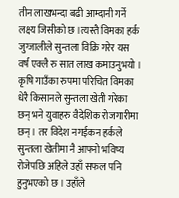तीन लाखभन्दा बढी आम्दानी गर्ने लक्ष्य जिसीको छ ।त्यस्तै विमका हर्क जुग्जालीले सुन्तला विक्रि गरेर यस वर्ष एक्लै रु सात लाख कमाउनुभयो । कृषि गाउँका रुपमा परिचित विमका धेरै किसानले सुन्तला खेती गरेका छन् भने युवाहरु वैदेशिक रोजगारीमा छन् । तर विदेश नगईकन हर्कले सुन्तला खेतीमा नै आफ्नो भविष्य रोजेपछि अहिले उहाँ सफल पनि हुनुभएको छ । उहाँले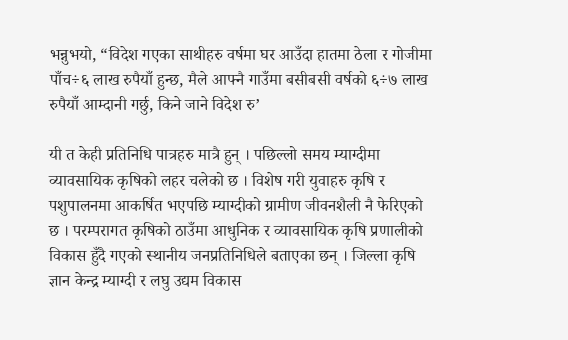भन्नुभयो, “विदेश गएका साथीहरु वर्षमा घर आउँदा हातमा ठेला र गोजीमा पाँच÷६ लाख रुपैयाँ हुन्छ, मैले आफ्नै गाउँमा बसीबसी वर्षको ६÷७ लाख रुपैयाँ आम्दानी गर्छु, किने जाने विदेश रु’

यी त केही प्रतिनिधि पात्रहरु मात्रै हुन् । पछिल्लो समय म्याग्दीमा व्यावसायिक कृषिको लहर चलेको छ । विशेष गरी युवाहरु कृषि र पशुपालनमा आकर्षित भएपछि म्याग्दीको ग्रामीण जीवनशैली नै फेरिएको छ । परम्परागत कृषिको ठाउँमा आधुनिक र व्यावसायिक कृषि प्रणालीको विकास हुँदै गएको स्थानीय जनप्रतिनिधिले बताएका छन् । जिल्ला कृषि ज्ञान केन्द्र म्याग्दी र लघु उद्यम विकास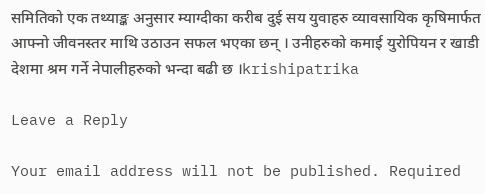समितिको एक तथ्याङ्क अनुसार म्याग्दीका करीब दुई सय युवाहरु व्यावसायिक कृषिमार्फत आफ्नो जीवनस्तर माथि उठाउन सफल भएका छन् । उनीहरुको कमाई युरोपियन र खाडी देशमा श्रम गर्ने नेपालीहरुको भन्दा बढी छ ।krishipatrika

Leave a Reply

Your email address will not be published. Required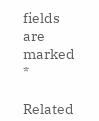fields are marked *

Related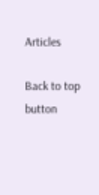Articles

Back to top button